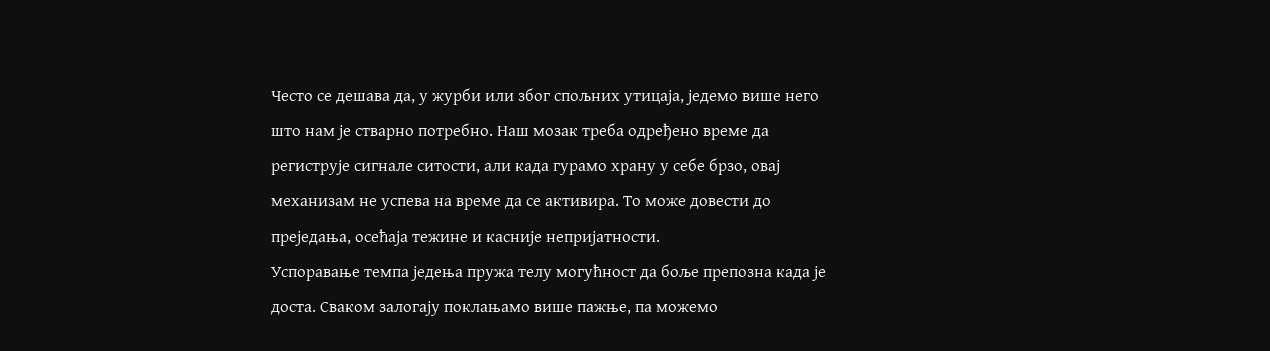Често се дешава да, у журби или због спољних утицаја, једемо више него што нам је стварно потребно. Наш мозак треба одређено време да региструје сигнале ситости, али када гурамо храну у себе брзо, овај механизам не успева на време да се активира. То може довести до преједања, осећаја тежине и касније непријатности.
Успоравање темпа једења пружа телу могућност да боље препозна када је доста. Сваком залогају поклањамо више пажње, па можемо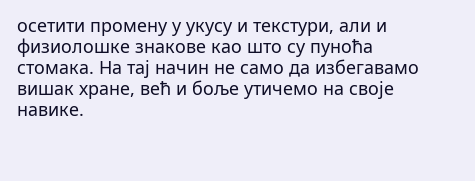осетити промену у укусу и текстури, али и физиолошке знакове као што су пуноћа стомака. На тај начин не само да избегавамо вишак хране, већ и боље утичемо на своје навике.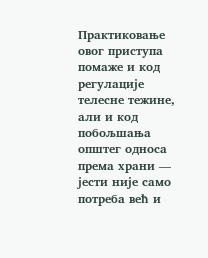Практиковање овог приступа помаже и код регулације телесне тежине, али и код побољшања општег односа према храни — јести није само потреба већ и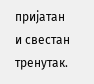пријатан и свестан тренутак.